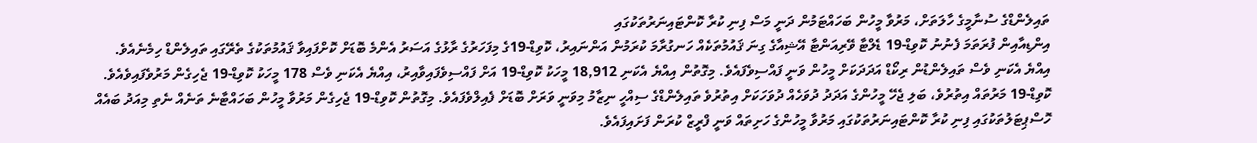ތައިލެންޑްގެ ސުނާމީގެ ހާލަތަށް، މަރުވާ މީހުން ބަހައްޓަމުން ދަނީ މަސް ފިނި ކުރާ ކޮންޓައިނަރުތަކުގައި
އިންޑިއާއިން ފުރަތަމަ ފެނުނު ކޮވިޑް-19 ޑެލްޓާ ވޭރިއަންޓާ އޭޝިއާގެ ގިނަ ޤައުމުތަކެއް ހަނގުރާމަ ކުރަމުން އަންނައިރު، ކޮވިޑް-19ގެ މިފަހަރުގެ ރާޅުގެ އަސަރު އެންމެ ބޮޑަށް ކޮށްފައިވާ ޤައުމުތަކުގެ ތެރޭގައި ތައިލެންޑް ހިމެނެއެވެ.
އިއްޔެ އެކަނި ވެސް ތައިލެންޑުން ރިކޯޑް އަދަދަކަށް މީހުން ވަނީ ފައްސިވެފައެވެ. މިގޮތުން އިއްޔެ އެކަނި 18,912 މީހަކު ކޮވިޑް-19 އަށް ފައްސިވެފައިވާއިރު، އިއްޔެ އެކަނި ވެސް 178 މީހަކު ކޮވިޑް-19 ޖެހިގެން މަރުވެފައިވެއެވެ.
ކޮވިޑް-19 މަރުތައް އިތުރުވެ، ބަލި ޖެހޭ މީހުންގެ އަދަދު ދުވަހެއް ދުވަހަކަށް އިތުރުވެ ތައިލެންޑްގެ ސިއްހީ ނިޒާމު މިވަނީ ވަރަށް ބޮޑަށް ފެއިލްވެފައެވެ. މިގޮތުން ކޮވިޑް-19 ޖެހިގެން މަރުވާ މީހުން ބަހައްޓާނެ ތަނެއް ނެތި މިއަދު ބައެއް ހޮސްޕިޓަލުތަކުގައި ފިނި ކުރާ ކޮންޓައިނަރުތަކުގައި މަރުވާ މީހުންގެ ހަށިތައް ވަނީ ފްރީޒް ކުރަން ފަށައިފައެވެ.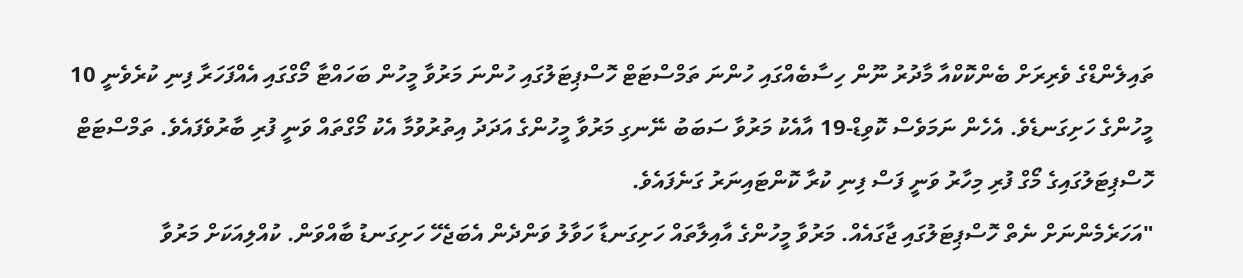ތައިލެންޑްގެ ވެރިރަށް ބެންކޮކްއާ މާދުރު ނޫން ހިސާބެއްގައި ހުންނަ ތަމްސްޓަޓް ހޮސްޕިޓަލުގައި ހުންނަ މަރުވާ މީހުން ބަހައްޓާ މޯގްގައި އެއްފަހަރާ ފިނި ކުރެވެނީ 10 މީހުންގެ ހަށިގަނޑެވެ. އެހެން ނަމަވެސް ކޮވިޑް-19 އާއެކު މަރުވާ ސަބަބު ނޭނގި މަރުވާ މީހުންގެ އަދަދު އިތުރުވުމާ އެކު މޯގްތައް ވަނީ ފުރި ބާރުވެފައެވެ. ތަމްސްޓަޓް ހޮސްޕިޓަލުގައިގެ މޯގް ފުރި މިހާރު ވަނީ ފަސް ފިނި ކުރާ ކޮންޓައިނަރު ގަނެފައެވެ.
"އަހަރެމެންނަށް ނެތް ހޮސްޕިޓަލުގައި ޖާގައެއް. މަރުވާ މީހުންގެ އާއިލާތައް ހަށިގަނޑާ ހަވާލު ވަންދެން އެބަޖެހޭ ހަށިގަނޑު ބާއްވަން. ކުއްލިއަކަށް މަރުވާ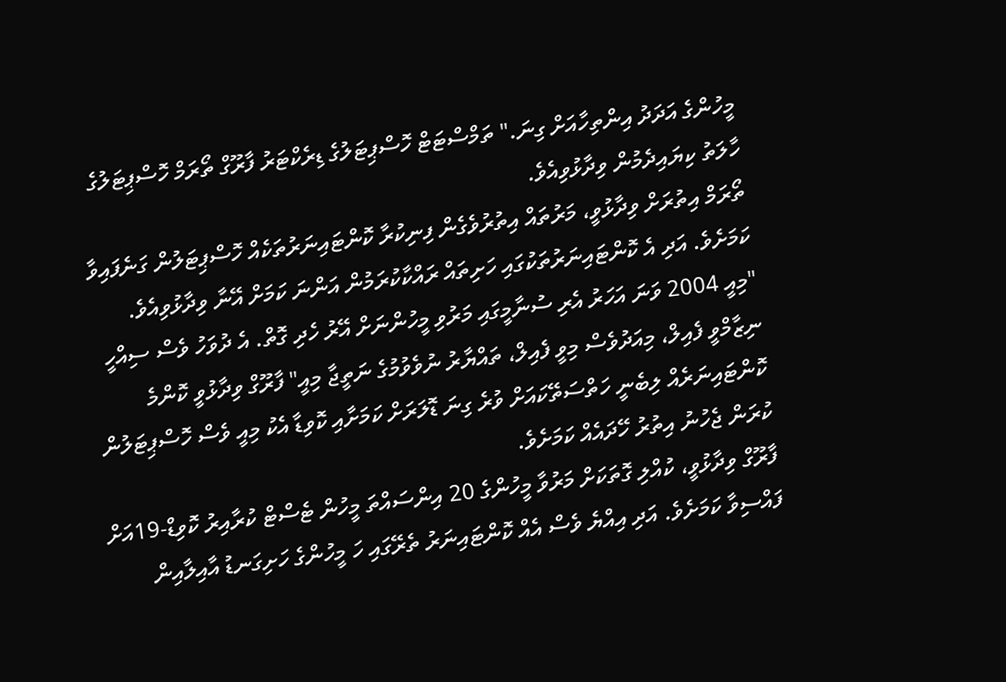މީހުންގެ އަދަދު އިންތިހާއަށް ގިނަ." ތަމްސްޓަޓް ހޮސްޕިޓަލުގެ ޑިރެކްޓަރު ފާރޫގް ތޯރަމް ހޮސްޕިޓަލުގެ ހާލަތު ކިޔައިދެމުން ވިދާޅުވިއެވެ.
ތޯރަމް އިތުރަށް ވިދާޅުވީ، މަރުތައް އިތުރުވެގެން ފިނިކުރާ ކޮންޓައިނަރުތަކެއް ހޮސްޕިޓަލުން ގަނެފައިވާ ކަމަށެވެ. އަދި އެ ކޮންޓައިނަރުތަކުގައި ހަށިތައް ރައްކާކުރަމުން އަންނަ ކަމަށް އޭނާ ވިދާޅުވިއެވެ.
"މިއީ 2004 ވަނަ އަހަރު އެރި ސުނާމީގައި މަރުވި މީހުންނަށް އޭރު ހެދި ގޮތް. އެ ދުވަހު ވެސް ސިއްހީ ނިޒާމްވީ ފެއިލް، މިއަދުވެސް މިވީ ފެއިލް، ތައްޔާރު ނުވެވުމުގެ ނަތީޖާ މިއީ" ފާރޫގް ވިދާޅުވީ ކޮންމެ ކޮންޓައިނަރެއް ލިބެނީ ހަތްސަތޭކައަށް ވުރެ ގިނަ ޑޮލަރަށް ކަމަށާއި ކޮވިޑާ އެކު މިއީ ވެސް ހޮސްޕިޓަލުން ކުރަން ޖެހުނު އިތުރު ހޭދައެއް ކަމަށެވެ.
ފާރޫގް ވިދާޅުވީ، ކުއްލި ގޮތަކަށް މަރުވާ މީހުންގެ 20 އިންސައްތަ މީހުން ޓެސްޓް ކުރާއިރު ކޮވިޑް-19އަށް ފައްސިވާ ކަމަށެވެ. އަދި އިއްޔެ ވެސް އެއް ކޮންޓައިނަރު ތެރޭގައި ހަ މީހުންގެ ހަށިގަނޑު އާއިލާއިން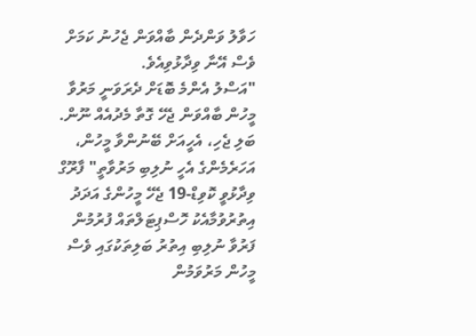ހަވާލު ވަންދެން ބާއްވަން ޖެހުނު ކަމަށް ވެސް އޭނާ ވިދާޅުވިއެވެ.
"އަސްލު އެންމެ ބޮޑަށް ދެރަވަނީ މަރުވާ މީހުން ބާއްވަން ޖެހޭ ގޮތާ މެދުއެއް ނޫން. ބަލި ޖެހި، އެހީއަށް ބޭނުންވާ މީހުން، އަހަރެމެންގެ އެހީ ނުލިބި މަރުވާތީ" ފާރޫގް ވިދާޅުވީ ކޮވިޑް-19 ޖެހޭ މީހުންގެ އަދަދު އިތުރުވުމާއެކު ހޮސްޕިޓަލްތައް ފުރުމުން ފަރުވާ ނުލިބި އިތުރު ބަލިތަކުގައި ވެސް މީހުން މަރުވަމުން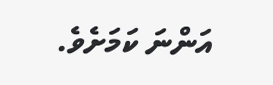އަންނަ ކަމަށެވެ.